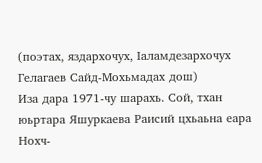(поэтах, яздархочух, Iаламдезархочух Гелагаев Сайд-Мохьмадах дош)
Иза дара 1971-чу шарахь. Сой, тхан юьртара Яшуркаева Раисий цхьаьна еара Нохч-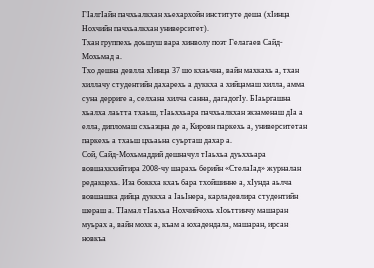ГIалгIайн пачхьалкхан хьехархойн институте деша (хIинца Нохчийн пачхьалкхан университет).
Тхан группехь доьшуш вара хинволу поэт Гелагаев Сайд-Мохьмад а.
Тхо дешна девлла хIинца 37 шо кхаьчна, вайн махкахь а, тхан хиллачу студентийн дахарехь а дуккха а хийцамаш хилла, амма суна дерриге а, селхана хилча санна, дагадогIу. БIаьргашна хьалха лаьтта тхаьш, тIаьххьара пачхьалкхан экзаменаш дIа а елла, дипломаш схьаэцна де а, Кировн паркехь а, университетан паркехь а тхаьш цхьаьна суьрташ дахар а.
Сой, Сайд-Мохьмаддий дешначул тIаьхьа дуьххьара вовшахкхийтира 2008-чу шарахь берийн «СтелаIад» журналан редакцехь. Иза боккха кхаъ бара тхойшинне а, хIунда аьлча вовшашка дийца дуккха а IаьIнера, карладевлира студентийн шераш а. ТIамал тIаьхьа Нохчийчохь хIоьттинчу машаран муьрах а, вайн мохк а, къам а юхадендала, машаран, ирсан новкъа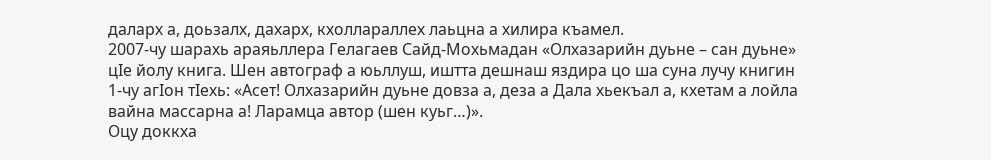даларх а, доьзалх, дахарх, кхоллараллех лаьцна а хилира къамел.
2007-чу шарахь араяьллера Гелагаев Сайд-Мохьмадан «Олхазарийн дуьне – сан дуьне» цIе йолу книга. Шен автограф а юьллуш, иштта дешнаш яздира цо ша суна лучу книгин 1-чу агIон тIехь: «Асет! Олхазарийн дуьне довза а, деза а Дала хьекъал а, кхетам а лойла вайна массарна а! Ларамца автор (шен куьг…)».
Оцу доккха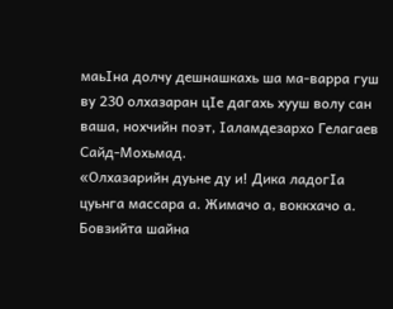маьIна долчу дешнашкахь ша ма-варра гуш ву 230 олхазаран цIе дагахь хууш волу сан ваша, нохчийн поэт, Iаламдезархо Гелагаев Сайд-Мохьмад.
«Олхазарийн дуьне ду и! Дика ладогIа цуьнга массара а. Жимачо а, воккхачо а. Бовзийта шайна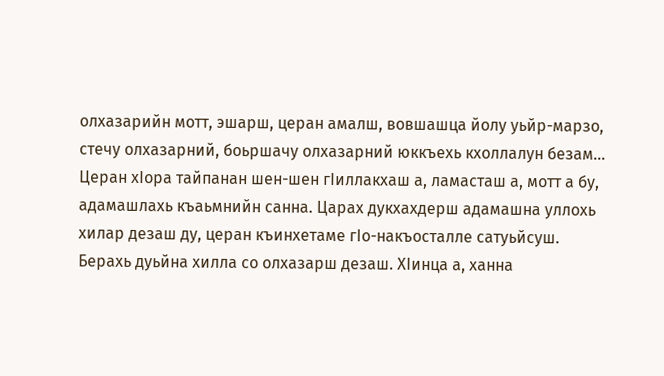олхазарийн мотт, эшарш, церан амалш, вовшашца йолу уьйр-марзо, стечу олхазарний, боьршачу олхазарний юккъехь кхоллалун безам… Церан хIора тайпанан шен-шен гIиллакхаш а, ламасташ а, мотт а бу, адамашлахь къаьмнийн санна. Царах дукхахдерш адамашна уллохь хилар дезаш ду, церан къинхетаме гIо-накъосталле сатуьйсуш.
Берахь дуьйна хилла со олхазарш дезаш. ХIинца а, ханна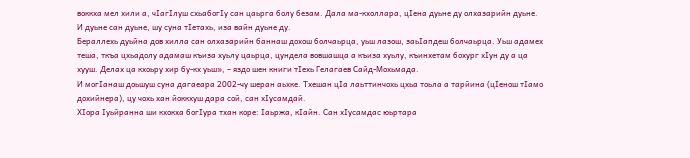воккха мел хили а, чIагIлуш схьабогIу сан цаьрга болу безам. Дала ма-кхоллара, цIена дуьне ду олхазарийн дуьне. И дуьне сан дуьне, шу суна тIетахь, иза вайн дуьне ду.
Бераллехь дуьйна дов хилла сан олхазарийн баннаш дохош болчаьрца, уьш лазош, заьIапдеш болчаьрца. Уьш адамех теша, ткъа цхьадолу адамаш къиза хуьлу цаьрца, цундела вовшашца а къиза хуьлу, къинхетам бохург хIун ду а ца хууш. Делах ца кхоьру хир бу-кх уьш», – яздо шен книги тIехь Гелагаев Сайд-Мохьмада.
И могIанаш доьшуш суна дагаеара 2002-чу шеран аьхке. Тхешан цIа лаьттинчохь цхьа тоьла а тарйина (цIенош тIамо дохийнера), цу чохь хан йоккхуш дара сой, сан хIусамдай.
ХIора Iуьйранна ши кхокха богIура тхан коре: Iаьржа, кIайн. Сан хIусамдас юьртара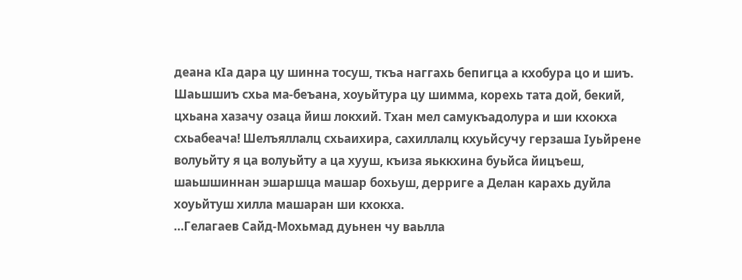деана кIа дара цу шинна тосуш, ткъа наггахь бепигца а кхобура цо и шиъ. Шаьшшиъ схьа ма-беъана, хоуьйтура цу шимма, корехь тата дой, бекий, цхьана хазачу озаца йиш локхий. Тхан мел самукъадолура и ши кхокха схьабеача! Шелъяллалц схьаихира, сахиллалц кхуьйсучу герзаша Iуьйрене волуьйту я ца волуьйту а ца хууш, къиза яьккхина буьйса йицъеш, шаьшшиннан эшаршца машар бохьуш, дерриге а Делан карахь дуйла хоуьйтуш хилла машаран ши кхокха.
…Гелагаев Сайд-Мохьмад дуьнен чу ваьлла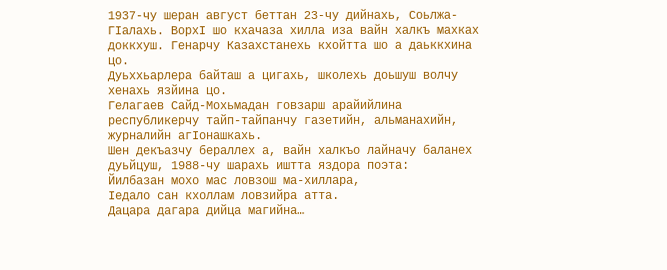1937-чу шеран август беттан 23-чу дийнахь, Соьлжа-ГIалахь. ВорхI шо кхачаза хилла иза вайн халкъ махках доккхуш. Генарчу Казахстанехь кхойтта шо а даьккхина цо.
Дуьххьарлера байташ а цигахь, школехь доьшуш волчу хенахь язйина цо.
Гелагаев Сайд-Мохьмадан говзарш арайийлина республикерчу тайп-тайпанчу газетийн, альманахийн, журналийн агIонашкахь.
Шен декъазчу бераллех а, вайн халкъо лайначу баланех дуьйцуш, 1988-чу шарахь иштта яздора поэта:
Йилбазан мохо мас ловзош ма-хиллара,
Iедало сан кхоллам ловзийра атта.
Дацара дагара дийца магийна…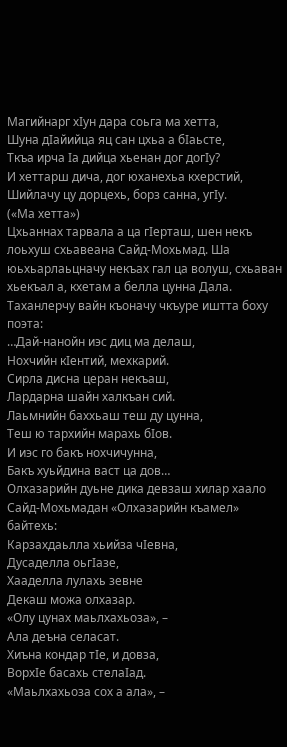Магийнарг хIун дара соьга ма хетта,
Шуна дIайийца яц сан цхьа а бIаьсте,
Ткъа ирча Iа дийца хьенан дог догIу?
И хеттарш дича, дог юханехьа кхерстий,
Шийлачу цу дорцехь, борз санна, угIу.
(«Ма хетта»)
Цхьаннах тарвала а ца гIерташ, шен некъ лоьхуш схьавеана Сайд-Мохьмад. Ша юьхьарлаьцначу некъах гал ца волуш, схьаван хьекъал а, кхетам а белла цунна Дала.
Таханлерчу вайн къоначу чкъуре иштта боху поэта:
…Дай-нанойн иэс диц ма делаш,
Нохчийн кIентий, мехкарий.
Сирла дисна церан некъаш,
Лардарна шайн халкъан сий.
Лаьмнийн баххьаш теш ду цунна,
Теш ю тархийн марахь бIов.
И иэс го бакъ нохчичунна,
Бакъ хуьйдина васт ца дов…
Олхазарийн дуьне дика девзаш хилар хаало Сайд-Мохьмадан «Олхазарийн къамел» байтехь:
Карзахдаьлла хьийза чIевна,
Дусаделла оьгIазе,
Хааделла лулахь зевне
Декаш можа олхазар.
«Олу цунах маьлхахьоза», –
Ала деъна селасат.
Хиъна кондар тIе, и довза,
ВорхIе басахь стелаIад.
«Маьлхахьоза сох а ала», –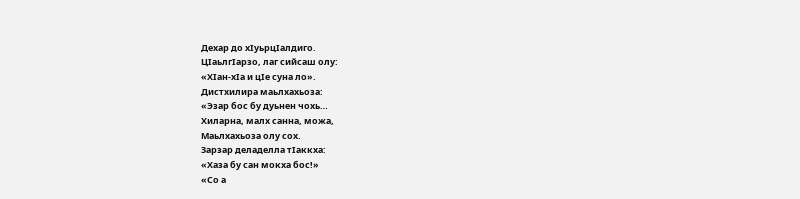Дехар до хIуьрцIалдиго.
ЦIаьлгIарзо, лаг сийсаш олу:
«ХIан-хIа и цIе суна ло».
Дистхилира маьлхахьоза:
«Эзар бос бу дуьнен чохь…
Хиларна, малх санна, можа,
Маьлхахьоза олу сох.
Зарзар деладелла тIаккха:
«Хаза бу сан мокха бос!»
«Со а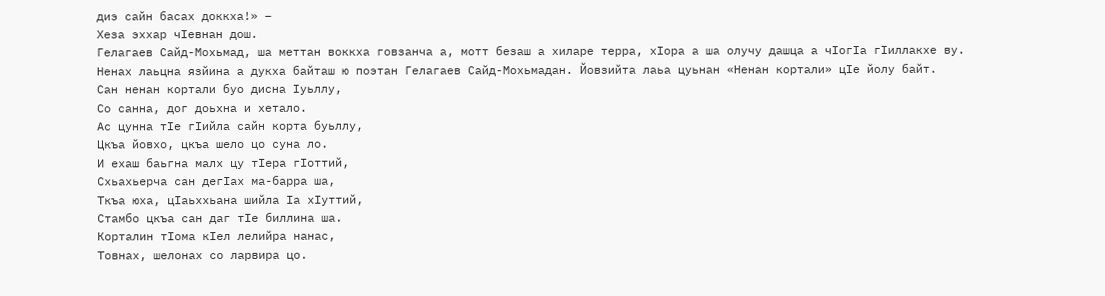диэ сайн басах доккха!» –
Хеза эххар чIевнан дош.
Гелагаев Сайд-Мохьмад, ша меттан воккха говзанча а, мотт безаш а хиларе терра, хIора а ша олучу дашца а чIогIа гIиллакхе ву.
Ненах лаьцна язйина а дукха байташ ю поэтан Гелагаев Сайд-Мохьмадан. Йовзийта лаьа цуьнан «Ненан кортали» цIе йолу байт.
Сан ненан кортали буо дисна Iуьллу,
Со санна, дог доьхна и хетало.
Ас цунна тIе гIийла сайн корта буьллу,
Цкъа йовхо, цкъа шело цо суна ло.
И ехаш баьгна малх цу тIера гIоттий,
Схьахьерча сан дегIах ма-барра ша,
Ткъа юха, цIаьххьана шийла Iа хIуттий,
Стамбо цкъа сан даг тIе биллина ша.
Корталин тIома кIел лелийра нанас,
Товнах, шелонах со ларвира цо.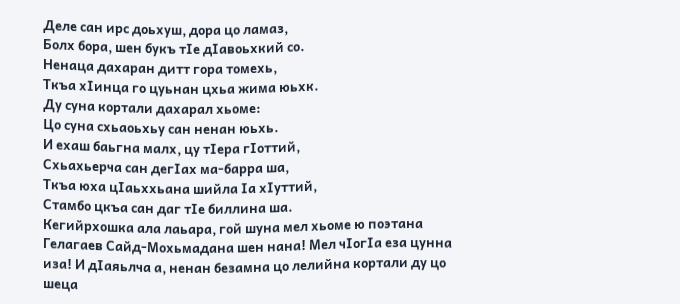Деле сан ирс доьхуш, дора цо ламаз,
Болх бора, шен букъ тIе дIавоьхкий со.
Ненаца дахаран дитт гора томехь,
Ткъа хIинца го цуьнан цхьа жима юьхк.
Ду суна кортали дахарал хьоме:
Цо суна схьаоьхьу сан ненан юьхь.
И ехаш баьгна малх, цу тIера гIоттий,
Схьахьерча сан дегIах ма-барра ша,
Ткъа юха цIаьххьана шийла Iа хIуттий,
Стамбо цкъа сан даг тIе биллина ша.
Кегийрхошка ала лаьара, гой шуна мел хьоме ю поэтана Гелагаев Сайд-Мохьмадана шен нана! Мел чIогIа еза цунна иза! И дIаяьлча а, ненан безамна цо лелийна кортали ду цо шеца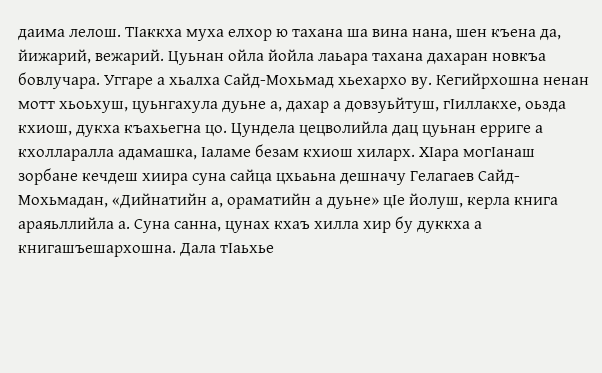даима лелош. ТIаккха муха елхор ю тахана ша вина нана, шен къена да, йижарий, вежарий. Цуьнан ойла йойла лаьара тахана дахаран новкъа бовлучара. Уггаре а хьалха Сайд-Мохьмад хьехархо ву. Кегийрхошна ненан мотт хьоьхуш, цуьнгахула дуьне а, дахар а довзуьйтуш, гIиллакхе, оьзда кхиош, дукха къахьегна цо. Цундела цецволийла дац цуьнан ерриге а кхолларалла адамашка, Iаламе безам кхиош хиларх. ХIара могIанаш зорбане кечдеш хиира суна сайца цхьаьна дешначу Гелагаев Сайд-Мохьмадан, «Дийнатийн а, ораматийн а дуьне» цIе йолуш, керла книга араяьллийла а. Суна санна, цунах кхаъ хилла хир бу дуккха а книгашъешархошна. Дала тIаьхье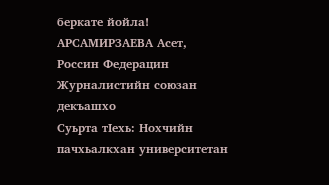беркате йойла!
АРСАМИРЗАЕВА Асет,
Россин Федерацин Журналистийн союзан декъашхо
Суьрта тIехь: Нохчийн пачхьалкхан университетан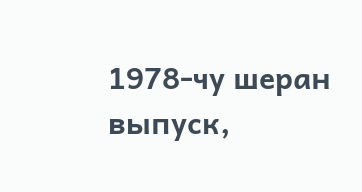1978-чу шеран выпуск,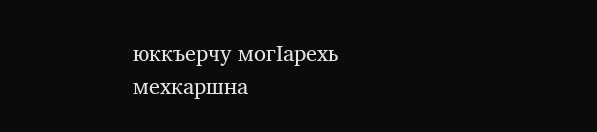юккъерчу могIарехь мехкаршна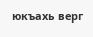юкъахь верг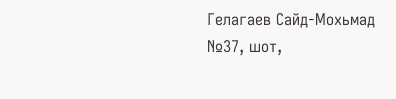Гелагаев Сайд-Мохьмад
№37, шот,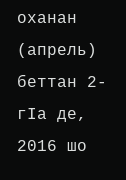оханан (апрель) беттан 2-гIа де, 2016 шо